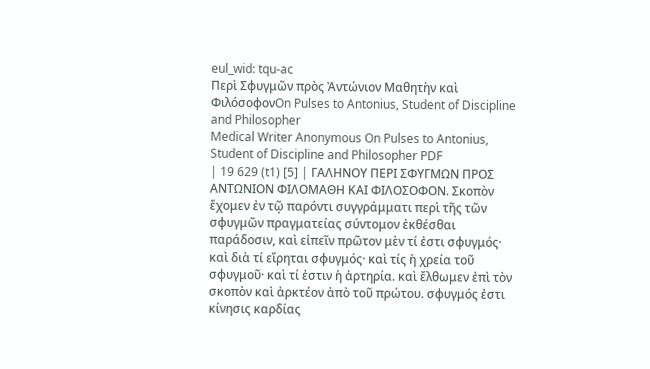eul_wid: tqu-ac
Περὶ Σφυγμῶν πρὸς Ἀντώνιον Μαθητὴν καὶ ΦιλόσοφονOn Pulses to Antonius, Student of Discipline and Philosopher
Medical Writer Anonymous On Pulses to Antonius, Student of Discipline and Philosopher PDF
| 19 629 (t1) [5] | ΓΑΛΗΝΟΥ ΠΕΡΙ ΣΦΥΓΜΩΝ ΠΡΟΣ ΑΝΤΩΝΙΟΝ ΦΙΛΟΜΑΘΗ ΚΑΙ ΦΙΛΟΣΟΦΟΝ. Σκοπὸν ἔχομεν ἐν τῷ παρόντι συγγράμματι περὶ τῆς τῶν σφυγμῶν πραγματείας σύντομον ἐκθέσθαι παράδοσιν, καὶ εἰπεῖν πρῶτον μὲν τί ἐστι σφυγμός· καὶ διὰ τί εἴρηται σφυγμός· καὶ τίς ἡ χρεία τοῦ σφυγμοῦ· καὶ τί ἐστιν ἡ ἀρτηρία. καὶ ἔλθωμεν ἐπὶ τὸν σκοπὸν καὶ ἀρκτέον ἀπὸ τοῦ πρώτου. σφυγμός ἐστι κίνησις καρδίας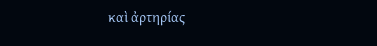καὶ ἀρτηρίας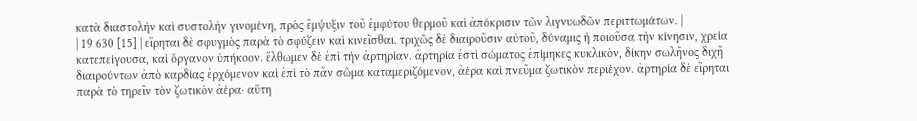κατὰ διαστολὴν καὶ συστολὴν γινομένη, πρὸς ἔμψυξιν τοῦ ἐμφύτου θερμοῦ καὶ ἀπόκρισιν τῶν λιγνυωδῶν περιττωμάτων. |
| 19 630 [15] | εἴρηται δὲ σφυγμὸς παρὰ τὸ σφύζειν καὶ κινεῖσθαι. τριχῶς δὲ διαιροῦσιν αὐτοῦ, δύναμις ἡ ποιοῦσα τὴν κίνησιν, χρεία κατεπείγουσα, καὶ ὄργανον ὑπήκοον. ἔλθωμεν δὲ ἐπὶ τὴν ἀρτηρίαν. ἀρτηρία ἐστὶ σώματος ἐπίμηκες κυκλικὸν, δίκην σωλῆνος διχῆ διαιρούντων ἀπὸ καρδίας ἐρχόμενον καὶ ἐπὶ τὸ πᾶν σῶμα καταμεριζόμενον, ἀέρα καὶ πνεῦμα ζωτικὸν περιέχον. ἀρτηρία δὲ εἴρηται παρὰ τὸ τηρεῖν τὸν ζωτικὸν ἀέρα· αὕτη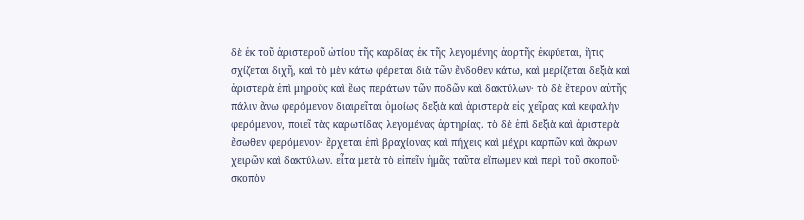δὲ ἐκ τοῦ ἀριστεροῦ ὠτίου τῆς καρδίας ἐκ τῆς λεγομένης ἀορτῆς ἐκφύεται, ἥτις σχίζεται διχῆ, καὶ τὸ μὲν κάτω φέρεται διὰ τῶν ἔνδοθεν κάτω, καὶ μερίζεται δεξιὰ καὶ ἀριστερὰ ἐπὶ μηροὺς καὶ ἕως περάτων τῶν ποδῶν καὶ δακτύλων· τὸ δὲ ἕτερον αὐτῆς πάλιν ἄνω φερόμενον διαιρεῖται ὁμοίως δεξιὰ καὶ ἀριστερὰ εἰς χεῖρας καὶ κεφαλὴν φερόμενον, ποιεῖ τὰς καρωτίδας λεγομένας ἀρτηρίας. τὸ δὲ ἐπὶ δεξιὰ καὶ ἀριστερὰ ἔσωθεν φερόμενον· ἔρχεται ἐπὶ βραχίονας καὶ πήχεις καὶ μέχρι καρπῶν καὶ ἄκρων χειρῶν καὶ δακτύλων. εἶτα μετὰ τὸ εἰπεῖν ἡμᾶς ταῦτα εἴπωμεν καὶ περὶ τοῦ σκοποῦ· σκοπὸν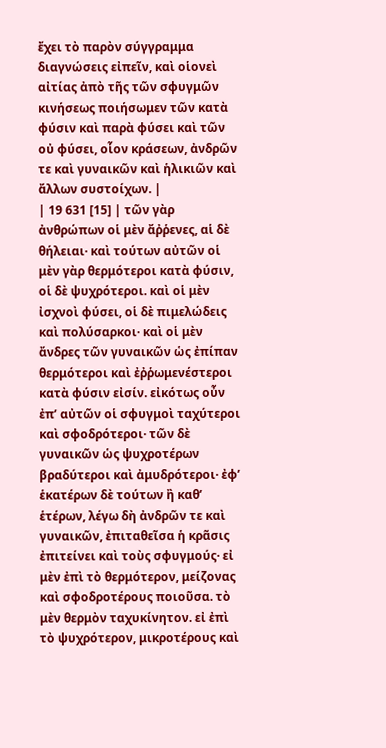ἔχει τὸ παρὸν σύγγραμμα διαγνώσεις εἰπεῖν, καὶ οἱονεὶ αἰτίας ἀπὸ τῆς τῶν σφυγμῶν κινήσεως ποιήσωμεν τῶν κατὰ φύσιν καὶ παρὰ φύσει καὶ τῶν οὐ φύσει, οἷον κράσεων, ἀνδρῶν τε καὶ γυναικῶν καὶ ἡλικιῶν καὶ ἄλλων συστοίχων. |
| 19 631 [15] | τῶν γὰρ ἀνθρώπων οἱ μὲν ἄῤῥενες, αἱ δὲ θήλειαι· καὶ τούτων αὐτῶν οἱ μὲν γὰρ θερμότεροι κατὰ φύσιν, οἱ δὲ ψυχρότεροι. καὶ οἱ μὲν ἰσχνοὶ φύσει, οἱ δὲ πιμελώδεις καὶ πολύσαρκοι· καὶ οἱ μὲν ἄνδρες τῶν γυναικῶν ὡς ἐπίπαν θερμότεροι καὶ ἐῤῥωμενέστεροι κατὰ φύσιν εἰσίν. εἰκότως οὖν ἐπ’ αὐτῶν οἱ σφυγμοὶ ταχύτεροι καὶ σφοδρότεροι· τῶν δὲ γυναικῶν ὡς ψυχροτέρων βραδύτεροι καὶ ἀμυδρότεροι· ἐφ’ ἑκατέρων δὲ τούτων ἢ καθ’ ἑτέρων, λέγω δὴ ἀνδρῶν τε καὶ γυναικῶν, ἐπιταθεῖσα ἡ κρᾶσις ἐπιτείνει καὶ τοὺς σφυγμούς· εἰ μὲν ἐπὶ τὸ θερμότερον, μείζονας καὶ σφοδροτέρους ποιοῦσα. τὸ μὲν θερμὸν ταχυκίνητον. εἰ ἐπὶ τὸ ψυχρότερον, μικροτέρους καὶ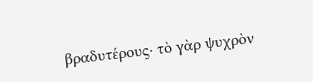βραδυτέρους· τὸ γὰρ ψυχρὸν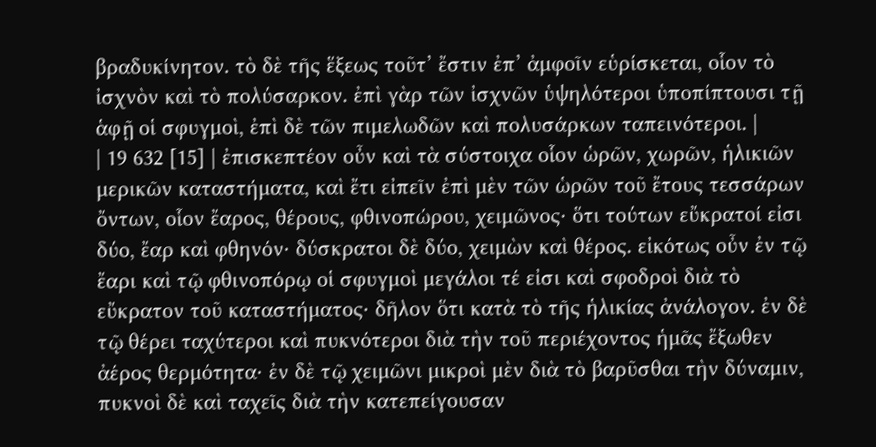βραδυκίνητον. τὸ δὲ τῆς ἕξεως τοῦτ’ ἔστιν ἐπ’ ἀμφοῖν εὑρίσκεται, οἷον τὸ ἰσχνὸν καὶ τὸ πολύσαρκον. ἐπὶ γὰρ τῶν ἰσχνῶν ὑψηλότεροι ὑποπίπτουσι τῇ ἁφῇ οἱ σφυγμοὶ, ἐπὶ δὲ τῶν πιμελωδῶν καὶ πολυσάρκων ταπεινότεροι. |
| 19 632 [15] | ἐπισκεπτέον οὖν καὶ τὰ σύστοιχα οἷον ὡρῶν, χωρῶν, ἡλικιῶν μερικῶν καταστήματα, καὶ ἔτι εἰπεῖν ἐπὶ μὲν τῶν ὡρῶν τοῦ ἔτους τεσσάρων ὄντων, οἷον ἔαρος, θέρους, φθινοπώρου, χειμῶνος· ὅτι τούτων εὔκρατοί εἰσι δύο, ἔαρ καὶ φθηνόν· δύσκρατοι δὲ δύο, χειμὼν καὶ θέρος. εἰκότως οὖν ἐν τῷ ἔαρι καὶ τῷ φθινοπόρῳ οἱ σφυγμοὶ μεγάλοι τέ εἰσι καὶ σφοδροὶ διὰ τὸ εὔκρατον τοῦ καταστήματος· δῆλον ὅτι κατὰ τὸ τῆς ἡλικίας ἀνάλογον. ἐν δὲ τῷ θέρει ταχύτεροι καὶ πυκνότεροι διὰ τὴν τοῦ περιέχοντος ἡμᾶς ἔξωθεν ἀέρος θερμότητα· ἐν δὲ τῷ χειμῶνι μικροὶ μὲν διὰ τὸ βαρῦσθαι τὴν δύναμιν, πυκνοὶ δὲ καὶ ταχεῖς διὰ τὴν κατεπείγουσαν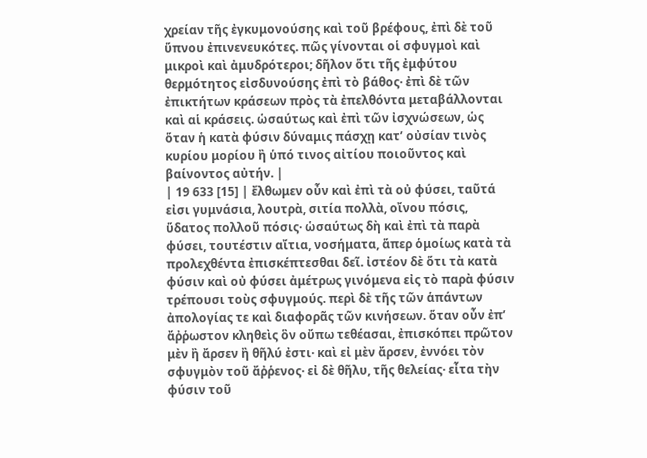χρείαν τῆς ἐγκυμονούσης καὶ τοῦ βρέφους, ἐπὶ δὲ τοῦ ὕπνου ἐπινενευκότες. πῶς γίνονται οἱ σφυγμοὶ καὶ μικροὶ καὶ ἀμυδρότεροι; δῆλον ὅτι τῆς ἐμφύτου θερμότητος εἰσδυνούσης ἐπὶ τὸ βάθος· ἐπὶ δὲ τῶν ἐπικτήτων κράσεων πρὸς τὰ ἐπελθόντα μεταβάλλονται καὶ αἱ κράσεις. ὡσαύτως καὶ ἐπὶ τῶν ἰσχνώσεων, ὡς ὅταν ἡ κατὰ φύσιν δύναμις πάσχῃ κατ’ οὐσίαν τινὸς κυρίου μορίου ἢ ὑπό τινος αἰτίου ποιοῦντος καὶ βαίνοντος αὐτήν. |
| 19 633 [15] | ἔλθωμεν οὖν καὶ ἐπὶ τὰ οὐ φύσει, ταῦτά εἰσι γυμνάσια, λουτρὰ, σιτία πολλὰ, οἴνου πόσις, ὕδατος πολλοῦ πόσις· ὡσαύτως δὴ καὶ ἐπὶ τὰ παρὰ φύσει, τουτέστιν αἴτια, νοσήματα, ἅπερ ὁμοίως κατὰ τὰ προλεχθέντα ἐπισκέπτεσθαι δεῖ. ἰστέον δὲ ὅτι τὰ κατὰ φύσιν καὶ οὐ φύσει ἀμέτρως γινόμενα εἰς τὸ παρὰ φύσιν τρέπουσι τοὺς σφυγμούς. περὶ δὲ τῆς τῶν ἁπάντων ἀπολογίας τε καὶ διαφορᾶς τῶν κινήσεων. ὅταν οὖν ἐπ’ ἄῤῥωστον κληθεὶς ὃν οὔπω τεθέασαι, ἐπισκόπει πρῶτον μὲν ἢ ἄρσεν ἢ θῆλύ ἐστι· καὶ εἰ μὲν ἄρσεν, ἐννόει τὸν σφυγμὸν τοῦ ἄῤῥενος· εἰ δὲ θῆλυ, τῆς θελείας· εἶτα τὴν φύσιν τοῦ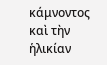κάμνοντος καὶ τὴν ἡλικίαν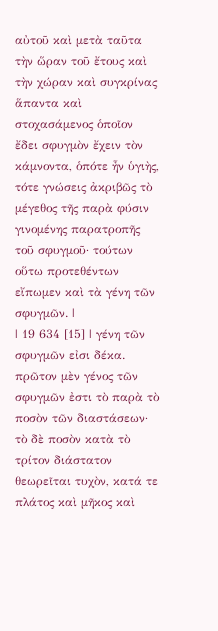αὐτοῦ καὶ μετὰ ταῦτα τὴν ὥραν τοῦ ἔτους καὶ τὴν χώραν καὶ συγκρίνας ἅπαντα καὶ στοχασάμενος ὁποῖον ἔδει σφυγμὸν ἔχειν τὸν κάμνοντα, ὁπότε ἦν ὑγιὴς, τότε γνώσεις ἀκριβῶς τὸ μέγεθος τῆς παρὰ φύσιν γινομένης παρατροπῆς τοῦ σφυγμοῦ· τούτων οὕτω προτεθέντων εἴπωμεν καὶ τὰ γένη τῶν σφυγμῶν. |
| 19 634 [15] | γένη τῶν σφυγμῶν εἰσι δέκα. πρῶτον μὲν γένος τῶν σφυγμῶν ἐστι τὸ παρὰ τὸ ποσὸν τῶν διαστάσεων· τὸ δὲ ποσὸν κατὰ τὸ τρίτον διάστατον θεωρεῖται τυχὸν, κατά τε πλάτος καὶ μῆκος καὶ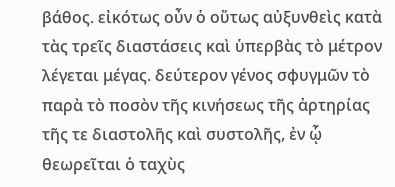βάθος. εἰκότως οὖν ὁ οὕτως αὐξυνθεὶς κατὰ τὰς τρεῖς διαστάσεις καὶ ὑπερβὰς τὸ μέτρον λέγεται μέγας. δεύτερον γένος σφυγμῶν τὸ παρὰ τὸ ποσὸν τῆς κινήσεως τῆς ἀρτηρίας τῆς τε διαστολῆς καὶ συστολῆς, ἐν ᾧ θεωρεῖται ὁ ταχὺς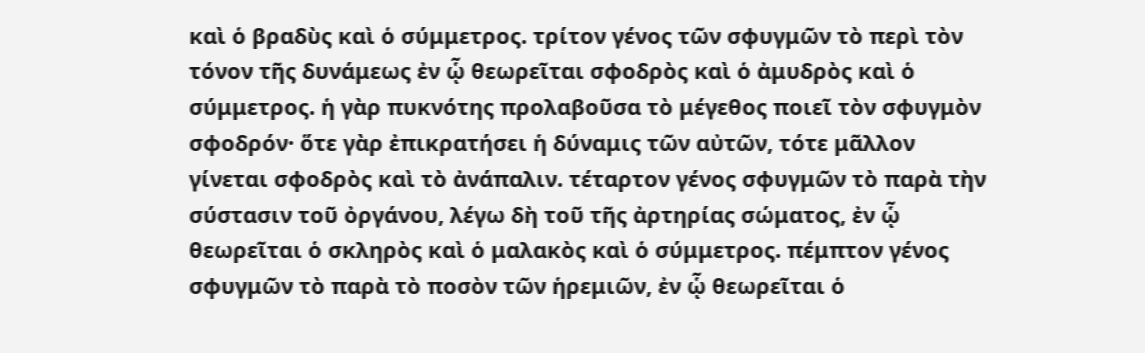καὶ ὁ βραδὺς καὶ ὁ σύμμετρος. τρίτον γένος τῶν σφυγμῶν τὸ περὶ τὸν τόνον τῆς δυνάμεως ἐν ᾧ θεωρεῖται σφοδρὸς καὶ ὁ ἀμυδρὸς καὶ ὁ σύμμετρος. ἡ γὰρ πυκνότης προλαβοῦσα τὸ μέγεθος ποιεῖ τὸν σφυγμὸν σφοδρόν· ὅτε γὰρ ἐπικρατήσει ἡ δύναμις τῶν αὐτῶν, τότε μᾶλλον γίνεται σφοδρὸς καὶ τὸ ἀνάπαλιν. τέταρτον γένος σφυγμῶν τὸ παρὰ τὴν σύστασιν τοῦ ὀργάνου, λέγω δὴ τοῦ τῆς ἀρτηρίας σώματος, ἐν ᾧ θεωρεῖται ὁ σκληρὸς καὶ ὁ μαλακὸς καὶ ὁ σύμμετρος. πέμπτον γένος σφυγμῶν τὸ παρὰ τὸ ποσὸν τῶν ἡρεμιῶν, ἐν ᾧ θεωρεῖται ὁ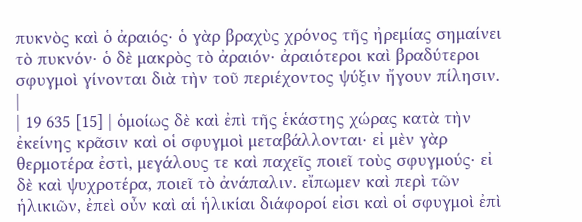πυκνὸς καὶ ὁ ἀραιός· ὁ γὰρ βραχὺς χρόνος τῆς ἠρεμίας σημαίνει τὸ πυκνόν· ὁ δὲ μακρὸς τὸ ἀραιόν· ἀραιότεροι καὶ βραδύτεροι σφυγμοὶ γίνονται διὰ τὴν τοῦ περιέχοντος ψύξιν ἤγουν πίλησιν. |
| 19 635 [15] | ὁμοίως δὲ καὶ ἐπὶ τῆς ἑκάστης χώρας κατὰ τὴν ἐκείνης κρᾶσιν καὶ οἱ σφυγμοὶ μεταβάλλονται· εἰ μὲν γὰρ θερμοτέρα ἐστὶ, μεγάλους τε καὶ παχεῖς ποιεῖ τοὺς σφυγμούς· εἰ δὲ καὶ ψυχροτέρα, ποιεῖ τὸ ἀνάπαλιν. εἴπωμεν καὶ περὶ τῶν ἡλικιῶν, ἐπεὶ οὖν καὶ αἱ ἡλικίαι διάφοροί εἰσι καὶ οἱ σφυγμοὶ ἐπὶ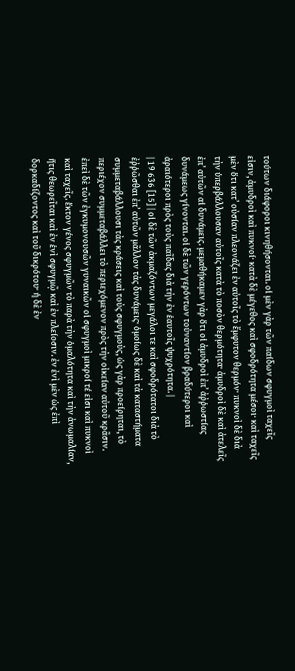τούτων διάφοροι κινηθήσονται. οἱ μὲν γὰρ τῶν παίδων σφυγμοὶ ταχεῖς εἰσιν, ἀμυδροὶ καὶ πυκνοί· κατὰ δὲ μέγεθος καὶ σφοδρότητα μέσοι· καὶ ταχεῖς μὲν ὅτι κατ’ οὐσίαν πλεονάζει ἐν αὐτοῖς τὸ ἔμφυτον θερμόν· πυκνοὶ δὲ διὰ τὴν ὑπερβάλλουσαν αὐτοῖς κατὰ τὸ ποσὸν θερμότητα· ἀμυδροὶ δὲ καὶ ἀτελεῖς ἐπ’ αὐτῶν αἱ δυνάμεις. μεμαθήκαμεν γὰρ ὅτι οἱ ἀμυδροὶ ἐπ’ ἀῤῥωστίας δυνάμεως γίνονται. οἱ δὲ τῶν γερόντων τοὐναντίον βραδύτεροι καὶ ἀραιότεροι πρὸς τοὺς παῖδας διὰ τὴν ἐν ἑαυτοῖς ψυχρότητα. |
| 19 636 [15] | οἱ δὲ τῶν ἀκμαζόντων μεγάλοι τε καὶ σφοδρότατοι διὰ τὸ ἐῤῥῶσθαι ἐπ’ αὐτῶν μᾶλλον τὰς δυνάμεις· ὁμοίως δὲ καὶ τὰ καταστήματα συμμεταβάλλουσι τὰς κράσεις καὶ τοὺς σφυγμοὺς, ὡς γὰρ προείρηται, τὸ περιέχον συμμεταβάλλει τὸ περιεχόμενον πρὸς τὴν οἰκείαν αὐτοῦ κρᾶσιν. ἐπεὶ δὲ τῶν ἐγκυμονουσῶν γυναικῶν οἱ σφυγμοὶ μικροί τέ εἰσι καὶ πυκνοὶ καὶ ταχεῖς. ἕκτον γένος σφυγμῶν τὸ παρὰ τὴν ὁμαλότητα καὶ τὴν ἀνωμαλίαν, ἥτις θεωρεῖται καὶ ἐν ἑνὶ σφυγμῷ καὶ ἐν πλείοσιν. ἐν ἐνὶ μὲν ὡς ἐπὶ δορκαδίζοντος καὶ τοῦ δικρότου· ἡ δὲ ἐν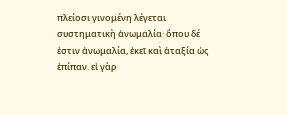πλείοσι γινομένη λέγεται συστηματικὴ ἀνωμαλία· ὅπου δέ ἐστιν ἀνωμαλία, ἐκεῖ καὶ ἀταξία ὡς ἐπίπαν. εἰ γὰρ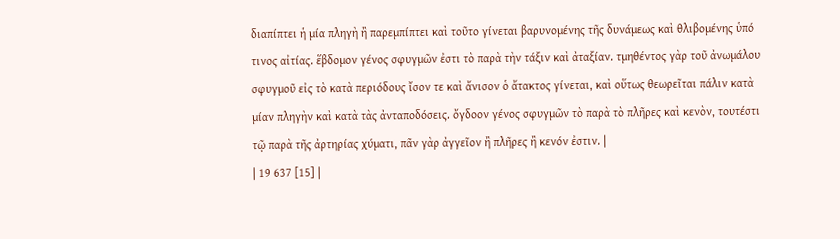διαπίπτει ἡ μία πληγὴ ἢ παρεμπίπτει καὶ τοῦτο γίνεται βαρυνομένης τῆς δυνάμεως καὶ θλιβομένης ὑπό τινος αἰτίας. ἕβδομον γένος σφυγμῶν ἐστι τὸ παρὰ τὴν τάξιν καὶ ἀταξίαν. τμηθέντος γὰρ τοῦ ἀνωμάλου σφυγμοῦ εἰς τὸ κατὰ περιόδους ἴσον τε καὶ ἄνισον ὁ ἄτακτος γίνεται, καὶ οὕτως θεωρεῖται πάλιν κατὰ μίαν πληγὴν καὶ κατὰ τὰς ἀνταποδόσεις. ὄγδοον γένος σφυγμῶν τὸ παρὰ τὸ πλῆρες καὶ κενὸν, τουτέστι τῷ παρὰ τῆς ἀρτηρίας χύματι, πᾶν γὰρ ἀγγεῖον ἢ πλῆρες ἢ κενόν ἐστιν. |
| 19 637 [15] |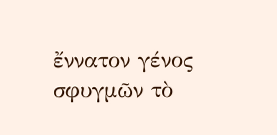ἔννατον γένος σφυγμῶν τὸ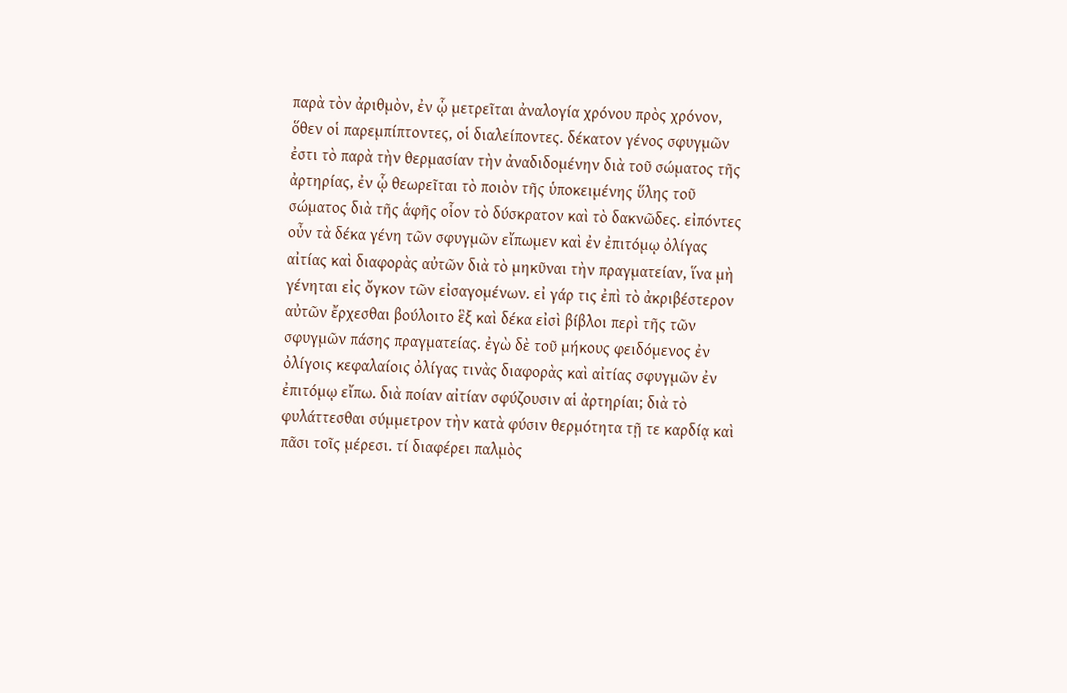παρὰ τὸν ἀριθμὸν, ἐν ᾧ μετρεῖται ἀναλογία χρόνου πρὸς χρόνον, ὅθεν οἱ παρεμπίπτοντες, οἱ διαλείποντες. δέκατον γένος σφυγμῶν ἐστι τὸ παρὰ τὴν θερμασίαν τὴν ἀναδιδομένην διὰ τοῦ σώματος τῆς ἀρτηρίας, ἐν ᾧ θεωρεῖται τὸ ποιὸν τῆς ὑποκειμένης ὕλης τοῦ σώματος διὰ τῆς ἁφῆς οἷον τὸ δύσκρατον καὶ τὸ δακνῶδες. εἰπόντες οὖν τὰ δέκα γένη τῶν σφυγμῶν εἴπωμεν καὶ ἐν ἐπιτόμῳ ὀλίγας αἰτίας καὶ διαφορὰς αὐτῶν διὰ τὸ μηκῦναι τὴν πραγματείαν, ἵνα μὴ γένηται εἰς ὄγκον τῶν εἰσαγομένων. εἰ γάρ τις ἐπὶ τὸ ἀκριβέστερον αὐτῶν ἔρχεσθαι βούλοιτο ἓξ καὶ δέκα εἰσὶ βίβλοι περὶ τῆς τῶν σφυγμῶν πάσης πραγματείας. ἐγὼ δὲ τοῦ μήκους φειδόμενος ἐν ὀλίγοις κεφαλαίοις ὀλίγας τινὰς διαφορὰς καὶ αἰτίας σφυγμῶν ἐν ἐπιτόμῳ εἴπω. διὰ ποίαν αἰτίαν σφύζουσιν αἱ ἀρτηρίαι; διὰ τὸ φυλάττεσθαι σύμμετρον τὴν κατὰ φύσιν θερμότητα τῇ τε καρδίᾳ καὶ πᾶσι τοῖς μέρεσι. τί διαφέρει παλμὸς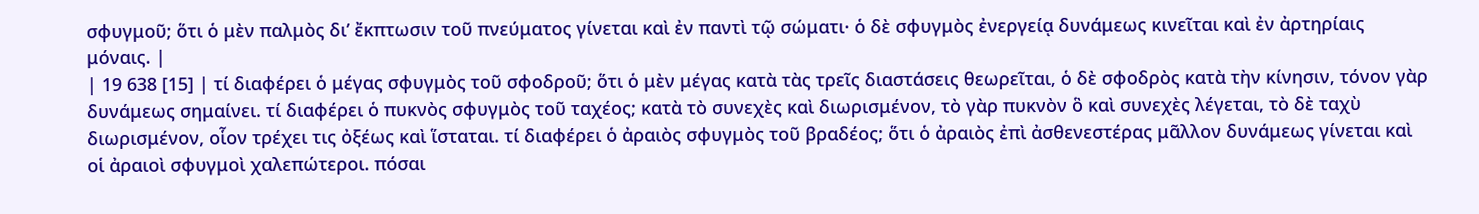σφυγμοῦ; ὅτι ὁ μὲν παλμὸς δι’ ἔκπτωσιν τοῦ πνεύματος γίνεται καὶ ἐν παντὶ τῷ σώματι· ὁ δὲ σφυγμὸς ἐνεργείᾳ δυνάμεως κινεῖται καὶ ἐν ἀρτηρίαις μόναις. |
| 19 638 [15] | τί διαφέρει ὁ μέγας σφυγμὸς τοῦ σφοδροῦ; ὅτι ὁ μὲν μέγας κατὰ τὰς τρεῖς διαστάσεις θεωρεῖται, ὁ δὲ σφοδρὸς κατὰ τὴν κίνησιν, τόνον γὰρ δυνάμεως σημαίνει. τί διαφέρει ὁ πυκνὸς σφυγμὸς τοῦ ταχέος; κατὰ τὸ συνεχὲς καὶ διωρισμένον, τὸ γὰρ πυκνὸν ὃ καὶ συνεχὲς λέγεται, τὸ δὲ ταχὺ διωρισμένον, οἷον τρέχει τις ὀξέως καὶ ἵσταται. τί διαφέρει ὁ ἀραιὸς σφυγμὸς τοῦ βραδέος; ὅτι ὁ ἀραιὸς ἐπὶ ἀσθενεστέρας μᾶλλον δυνάμεως γίνεται καὶ οἱ ἀραιοὶ σφυγμοὶ χαλεπώτεροι. πόσαι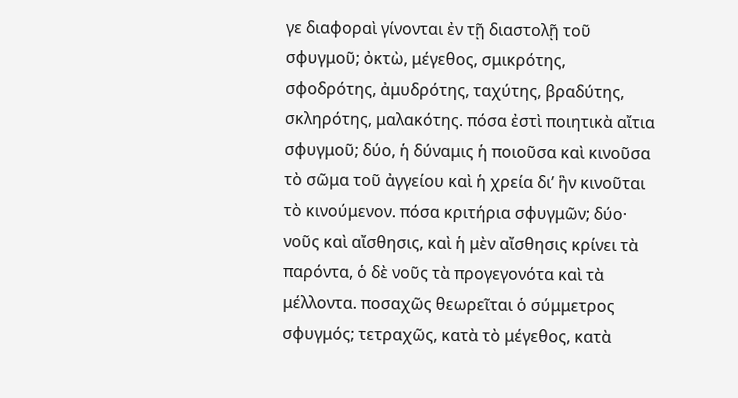γε διαφοραὶ γίνονται ἐν τῇ διαστολῇ τοῦ σφυγμοῦ; ὀκτὼ, μέγεθος, σμικρότης, σφοδρότης, ἀμυδρότης, ταχύτης, βραδύτης, σκληρότης, μαλακότης. πόσα ἐστὶ ποιητικὰ αἴτια σφυγμοῦ; δύο, ἡ δύναμις ἡ ποιοῦσα καὶ κινοῦσα τὸ σῶμα τοῦ ἀγγείου καὶ ἡ χρεία δι’ ἣν κινοῦται τὸ κινούμενον. πόσα κριτήρια σφυγμῶν; δύο· νοῦς καὶ αἴσθησις, καὶ ἡ μὲν αἴσθησις κρίνει τὰ παρόντα, ὁ δὲ νοῦς τὰ προγεγονότα καὶ τὰ μέλλοντα. ποσαχῶς θεωρεῖται ὁ σύμμετρος σφυγμός; τετραχῶς, κατὰ τὸ μέγεθος, κατὰ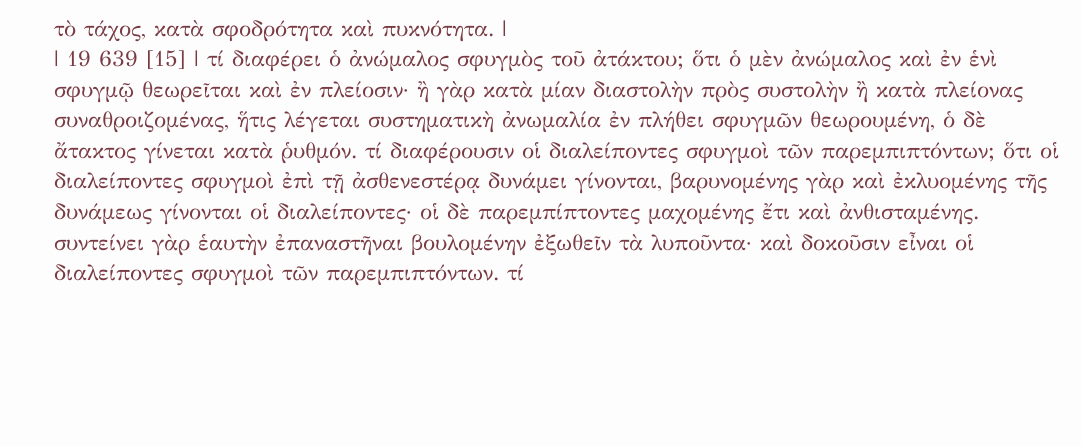τὸ τάχος, κατὰ σφοδρότητα καὶ πυκνότητα. |
| 19 639 [15] | τί διαφέρει ὁ ἀνώμαλος σφυγμὸς τοῦ ἀτάκτου; ὅτι ὁ μὲν ἀνώμαλος καὶ ἐν ἑνὶ σφυγμῷ θεωρεῖται καὶ ἐν πλείοσιν· ἢ γὰρ κατὰ μίαν διαστολὴν πρὸς συστολὴν ἢ κατὰ πλείονας συναθροιζομένας, ἥτις λέγεται συστηματικὴ ἀνωμαλία ἐν πλήθει σφυγμῶν θεωρουμένη, ὁ δὲ ἄτακτος γίνεται κατὰ ῥυθμόν. τί διαφέρουσιν οἱ διαλείποντες σφυγμοὶ τῶν παρεμπιπτόντων; ὅτι οἱ διαλείποντες σφυγμοὶ ἐπὶ τῇ ἀσθενεστέρᾳ δυνάμει γίνονται, βαρυνομένης γὰρ καὶ ἐκλυομένης τῆς δυνάμεως γίνονται οἱ διαλείποντες· οἱ δὲ παρεμπίπτοντες μαχομένης ἔτι καὶ ἀνθισταμένης. συντείνει γὰρ ἑαυτὴν ἐπαναστῆναι βουλομένην ἐξωθεῖν τὰ λυποῦντα· καὶ δοκοῦσιν εἶναι οἱ διαλείποντες σφυγμοὶ τῶν παρεμπιπτόντων. τί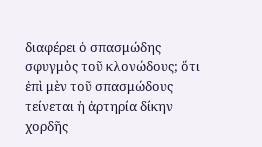διαφέρει ὁ σπασμώδης σφυγμὸς τοῦ κλονώδους; ὅτι ἐπὶ μὲν τοῦ σπασμώδους τείνεται ἡ ἀρτηρία δίκην χορδῆς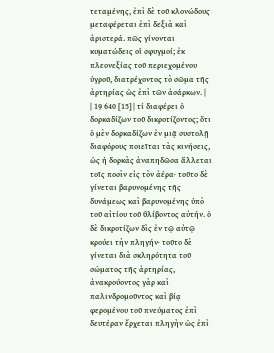τεταμένης, ἐπὶ δὲ τοῦ κλονώδους μεταφέρεται ἐπὶ δεξιὰ καὶ ἀριστερά. πῶς γίνονται κυματώδεις οἱ σφυγμοί; ἐκ πλεονεξίας τοῦ περιεχομένου ὑγροῦ, διατρέχοντος τὸ σῶμα τῆς ἀρτηρίας ὡς ἐπὶ τῶν ἀσάρκων. |
| 19 640 [15] | τί διαφέρει ὁ δορκαδίζων τοῦ δικροτίζοντος; ὅτι ὁ μὲν δορκαδίζων ἐν μιᾷ συστολῇ διαφόρους ποιεῖται τὰς κινήσεις, ὡς ἡ δορκὰς ἀναπηδῶσα ἅλλεται τοῖς ποσὶν εἰς τὸν ἀέρα· τοῦτο δὲ γίνεται βαρυνομένης τῆς δυνάμεως καὶ βαρυνομένης ὑπὸ τοῦ αἰτίου τοῦ θλίβοντος αὐτήν. ὁ δὲ δικροτίζων δὶς ἐν τῷ αὐτῷ κρούει τὴν πληγήν· τοῦτο δὲ γίνεται διὰ σκληρότητα τοῦ σώματος τῆς ἀρτηρίας, ἀνακρούοντος γὰρ καὶ παλινδρομοῦντος καὶ βίᾳ φερομένου τοῦ πνεύματος ἐπὶ δευτέραν ἔρχεται πληγὴν ὡς ἐπὶ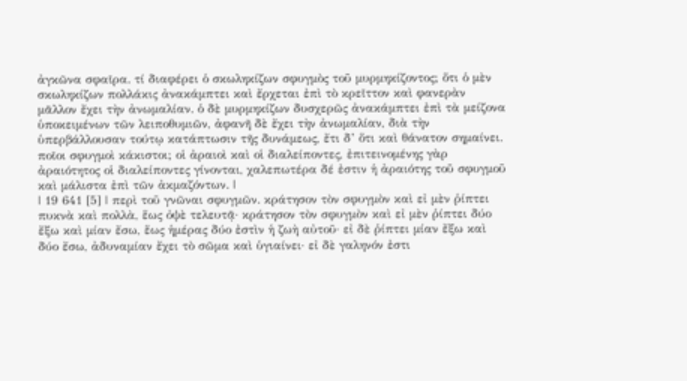ἀγκῶνα σφαῖρα. τί διαφέρει ὁ σκωληκίζων σφυγμὸς τοῦ μυρμηκίζοντος; ὅτι ὁ μὲν σκωληκίζων πολλάκις ἀνακάμπτει καὶ ἔρχεται ἐπὶ τὸ κρεῖττον καὶ φανερὰν μᾶλλον ἔχει τὴν ἀνωμαλίαν. ὁ δὲ μυρμηκίζων δυσχερῶς ἀνακάμπτει ἐπὶ τὰ μείζονα ὑποκειμένων τῶν λειποθυμιῶν, ἀφανῆ δὲ ἔχει τὴν ἀνωμαλίαν, διὰ τὴν ὑπερβάλλουσαν τούτῳ κατάπτωσιν τῆς δυνάμεως, ἔτι δ’ ὅτι καὶ θάνατον σημαίνει. ποῖοι σφυγμοὶ κάκιστοι; οἱ ἀραιοὶ καὶ οἱ διαλείποντες, ἐπιτεινομένης γὰρ ἀραιότητος οἱ διαλείποντες γίνονται, χαλεπωτέρα δέ ἐστιν ἡ ἀραιότης τοῦ σφυγμοῦ καὶ μάλιστα ἐπὶ τῶν ἀκμαζόντων. |
| 19 641 [5] | περὶ τοῦ γνῶναι σφυγμῶν. κράτησον τὸν σφυγμὸν καὶ εἰ μὲν ῥίπτει πυκνὰ καὶ πολλὰ, ἕως ὀψὲ τελευτᾷ· κράτησον τὸν σφυγμὸν καὶ εἰ μὲν ῥίπτει δύο ἔξω καὶ μίαν ἔσω, ἕως ἡμέρας δύο ἐστὶν ἡ ζωὴ αὐτοῦ· εἰ δὲ ῥίπτει μίαν ἔξω καὶ δύο ἔσω, ἀδυναμίαν ἔχει τὸ σῶμα καὶ ὑγιαίνει· εἰ δὲ γαληνόν ἐστι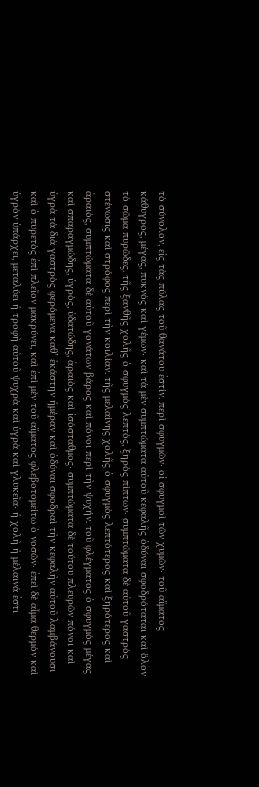τὸ σύνολον, εἰς τὰς πύλας τοῦ θανάτου ἐστίν. περὶ σφυγμῶν· οἱ σφυγμοὶ τῶν χυμῶν· τοῦ αἵματος κάθυγρος, μέγας, πυκνὸς καὶ γέμων· καὶ τὰ μὲν συμπτώματα αὐτοῦ κεφαλῆς ὀδύναι σφοδρόταται καὶ ὅλον τὸ σῶμα πυρῶδες. τῆς ξανθῆς χολῆς ὁ σφυγμὸς λεπτὸς, ξηρὸς πίπτων· συμπτώματα δὲ αὐτοῦ γαστρὸς στένωσις καὶ στρόφος περὶ τὴν κοιλίαν. τῆς μελαίνης χολῆς ὁ σφυγμὸς λεπτότερος καὶ ξηρότερος καὶ ἀραιὸς, συμπτώματα δὲ αὐτοῦ γονάτων βάρος καὶ πόνοι περὶ τὴν ψυχήν. τοῦ φλέγματος ὁ σφυγμὸς μέγας καὶ σπαραγμώδης, ὑγρὸς, ὑδατώδης, ἀραιὸς καὶ ἰσόσταθμος· συμπτώματα δὲ τούτου πλευρῶν πόνοι καὶ ὑγρὰ τὰ διὰ γαστρὸς φερόμενα καθ’ ἑκάστην ἡμέραν καὶ ὀδύναι σφοδραὶ τὴν κεφαλὴν αὐτοῦ λαμβάνουσι καὶ ὁ πυρετὸς ἐπὶ πλεῖον μακρύνει, καὶ ἐπὶ μὲν τοῦ αἵματος φλεβοτομείτω ὁ νοσῶν· ἐπεὶ δὲ αἷμα θερμὸν καὶ ὑγρὸν ὑπάρχει, μεταλύει ἡ τροφὴ αὐτοῦ ψυχρὰ καὶ ὑγρὰ καὶ γλυκεῖα· ἡ χολὴ ἡ μέλαινά ἐστι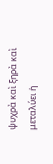ψυχρὰ καὶ ξηρὰ καὶ μεταλύει ἡ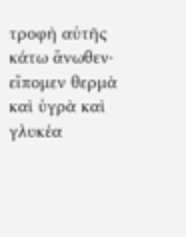τροφὴ αὐτῆς κάτω ἄνωθεν· εἴπομεν θερμὰ καὶ ὑγρὰ καὶ γλυκέα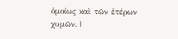ὁμοίως καὶ τῶν ἑτέρων χυμῶν. |